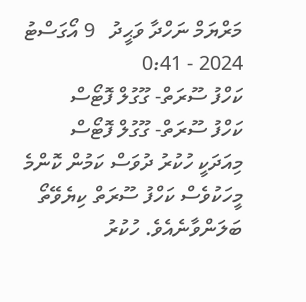މަރްޔަމް ނަހްދާ ވަޙީދު   9 އޯގަސްޓު 2024 - 0:41
ކަހްފު ސޫރަތް- ގޫގުލް ފޮޓޯސް
ކަހްފު ސޫރަތް- ގޫގުލް ފޮޓޯސް
މިއަދަކީ ހުކުރު ދުވަސް ކަމުން ކޮންމެ މީހަކުވެސް ކަހްފު ސޫރަތް ކިޔެވޭތޯ ބަލަންވާނެއެވެ. ހުކުރު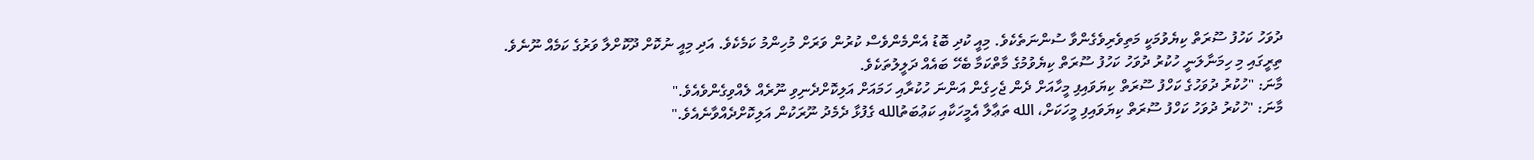ދުވަހު ކަހުފު ސޫރަތް ކިޔެވުމަކީ މަތިވެރިވެގެންވާ ސުންނަތެކެވެ. މިއީ ކުދި ބޮޑު އެންމެންވެސް ކުރުން ވަރަށް މުހިންމު ކަމެކެވެ. އަދި މިއީ ނުކޮށް ދޫކޮށްލާ ވަރުގެ ކަމެއް ނޫނެވެ.
ތިރީގައި މި ހިމަނާލަނީ ހުކުރު ދުވަހު ކަހުފު ސޫރަތް ކިޔެވުމުގެ މާތްކަމާ ބެހޭ ބައެއް ދަލީލުތަކެވެ.
މާނަ: "ހުކުރު ދުވަހުގެ ކަހްފު ސޫރަތް ކިޔަވައިފި މީހާއަށް ދެން ޖެހިގެން އަންނަ ހުކުރާއި ހަމައަށް އަލިކޮށްދެނިވި ނޫރެއް ލެއްވިގެންވެއެވެ."
މާނަ: "ހުކުރު ދުވަހު ކަހްފު ސޫރަތް ކިޔަވައިފި މީހަކަށް، الله ތަޢާލާ އެމީހަކާއި ކަޢުބަތުالله ގެފުޅާ ދެމެދު ނޫރަކުން އަލިކޮށްދެއްވާނެއެވެ."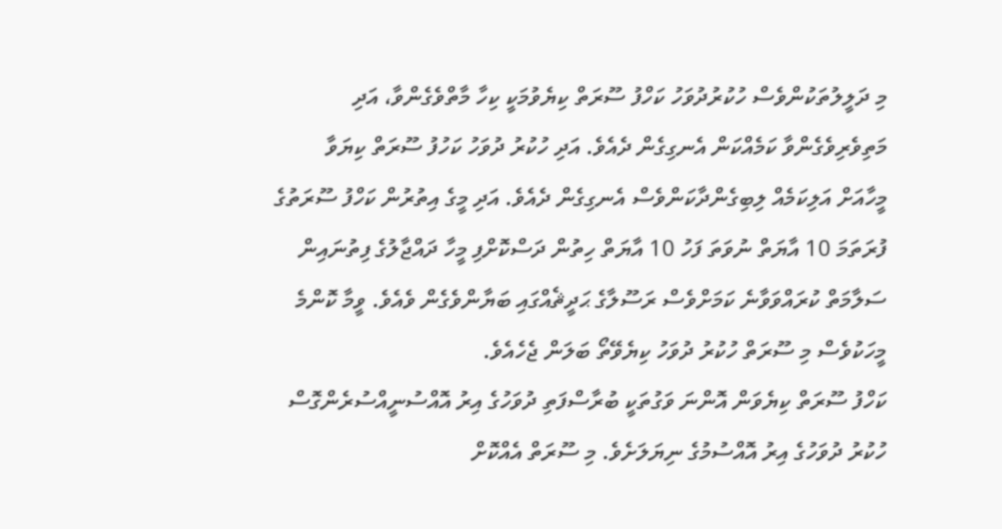މި ދަލީލުތަކުންވެސް ހުކުރުދުވަހު ކަހްފު ސޫރަތް ކިޔެވުމަކީ ކިހާ މާތްވެގެންވާ، އަދި މަތިވެރިވެގެންވާ ކަމެއްކަން އެނގިގެން ދެއެވެ. އަދި ހުކުރު ދުވަހު ކަހުފު ސޫރަތް ކިޔަވާ މީހާއަށް އަލިކަމެއް ލިބިގެންދާކަންވެސް އެނގިގެން ދެއެވެ. އަދި މީގެ އިތުރުން ކަހްފު ސޫރަތުގެ ފުރަތަމަ 10 އާޔަތް ނުވަތަ ފަހު 10 އާޔަތް ހިތުން ދަސްކޮށްފި މީހާ ދައްޖާލުގެ ފިތުނައިން ސަލާމަތް ކުރައްވަވާނެ ކަމަށްވެސް ރަސޫލާގެ ޙަދީޘެއްގައި ބަޔާންވެގެން ވެއެވެ. ވީމާ ކޮންމެ މީހަކުވެސް މި ސޫރަތް ހުކުރު ދުވަހު ކިޔެވޭތޯ ބަލަން ޖެހެއެވެ.
ކަހްފު ސޫރަތް ކިޔެވަން އޮންނަ ވަގުތަކީ ބުރާސްފަތި ދުވަހުގެ އިރު އޮއްސުނީއްސުރެންގޮސް ހުކުރު ދުވަހުގެ އިރު އޮއްސުމުގެ ނިޔަލަށެވެ. މި ސޫރަތް އެއްކޮށް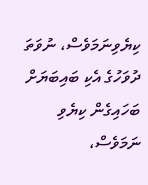ކިޔެވިނަމަވެސް، ނުވަތަ ދުވަހުގެ އެކި ބައިބަޔަށް ބަހައިގެން ކިޔެވި ނަމަވެސް،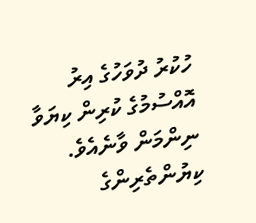ހުކުރު ދުވަހުގެ އިރު އޮއްސުމުގެ ކުރިން ކިޔަވާ ނިންމަން ވާނެއެވެ.
ކިޔުންތެރިންގެ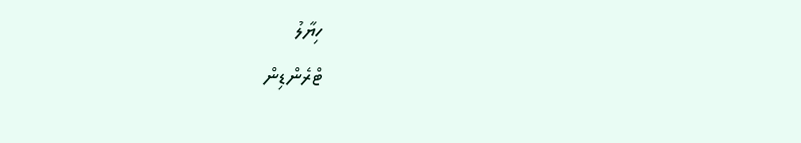ހިޔާލު
ޓްރެންޑިން